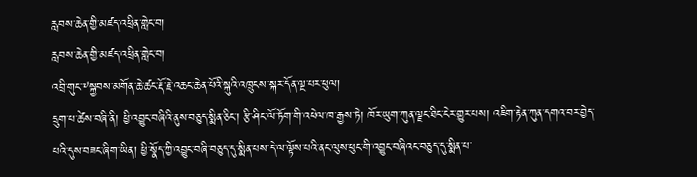རླབས་ཆེན་གྱི་མཛད་འཕྲིན་གླེང་བ།
རླབས་ཆེན་གྱི་མཛད་འཕྲིན་གླེང་བ།
འབྲི་གུང་༸སྐྱབས་མགོན་ཆེ་ཚང་རྡོ་རྗེ་འཆང་ཆེན་པོའི་སྐུའི་འཁྲུངས་སྐར་དོན་ལྔ་པར་ཕུལ།
དྲུག་པ་ཚེས་བཞི་ནི། ཕྱི་འབྱུང་བཞིའི་ནུས་བཅུད་སྨིན་ཅིང་། རྩི་ཤིང་ལོ་ཏོག་གི་འཕེལ་ཁ་རྒྱས་ཏེ། ཁོར་ཡུག་ཀུན་ལྗང་ཐིང་ངེར་གྱུར་པས། འཇིག་རྟེན་ཀུན་དགའ་བར་བྱེད་པའི་དུས་བཟང་ཞིག་ཡིན། ཕྱི་སྣོད་ཀྱི་འབྱུང་བཞི་བཅུད་དུ་སྨིན་པས་དེ་ལ་ལྟོས་པའི་ནང་ལུས་ཕུང་གི་འབྱུང་བཞིའང་བཅུད་དུ་སྨིན་པ་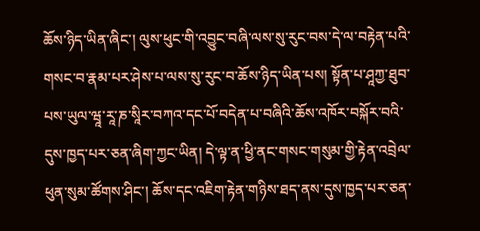ཆོས་ཉིད་ཡིན་ཞིང་། ལུས་ཕུང་གི་འབྱུང་བཞི་ལས་སུ་རུང་བས་དེ་ལ་བརྟེན་པའི་གསང་བ་རྣམ་པར་ཤེས་པ་ལས་སུ་རུང་བ་ཆོས་ཉིད་ཡིན་པས། སྟོན་པ་ཤཱཀྱ་ཐུབ་པས་ཡུལ་ཝཱ་རཱ་ཎ་སཱིར་བཀའ་དང་པོ་བདེན་པ་བཞིའི་ཆོས་འཁོར་བསྐོར་བའི་དུས་ཁྱད་པར་ཅན་ཞིག་ཀྱང་ཡིན། དེ་ལྟ་ན་ཕྱི་ནང་གསང་གསུམ་གྱི་རྟེན་འབྲེལ་ཕུན་སུམ་ཚོགས་ཤིང་། ཆོས་དང་འཇིག་རྟེན་གཉིས་ཐད་ནས་དུས་ཁྱད་པར་ཅན་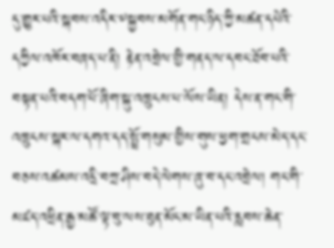དུ་གྱུར་པའི་སྐབས་འདིར་༸སྐྱབས་མགོན་གང་ཉིད་ཀྱི་མཚན་དཔེའི་དཀྱིལ་འཁོར་བཞད་པ་ནི། རྟེན་འབྲེལ་གྱི་གནད་ལ་དབང་ཐོབ་པའི་བསྟན་པའི་བདག་པོ་ཞིག་སྐུ་འཁྲུངས་པ་ལོས་ཡིན། དེས་ན་གང་གི་འཁྲུངས་སྐར་ལ་དགའ་དད་སྤྲོ་གསུམ་གྱིས་གུས་ཕྱག་གྲངས་མེད་དང་བཅས་འཚམས་འདྲི་བཀྲ་ཤིས་བདེ་ལེགས་ཞུ་བ་དང་འབྲེལ། གང་གི་མཛད་འཕྲིན་རྒྱ་མཚོ་ལྟ་བུ་ལས་ཐུན་མོང་མ་ཡིན་པའི་རླབས་ཆེན་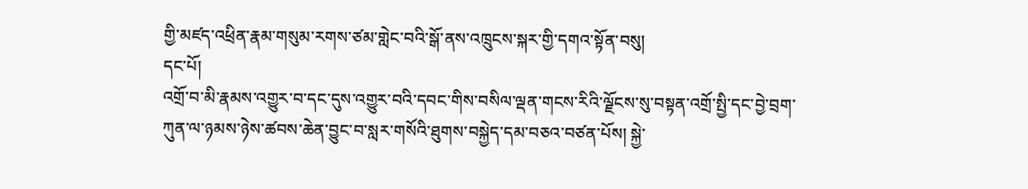གྱི་མཛད་འཕྲིན་རྣམ་གསུམ་རགས་ཙམ་གླེང་བའི་སྒོ་ནས་འཁྲུངས་སྐར་གྱི་དགའ་སྟོན་བསུ།
དང་པོ།
འགྲོ་བ་མི་རྣམས་འགྱུར་བ་དང་དུས་འགྱུར་བའི་དབང་གིས་བསིལ་ལྡན་གངས་རིའི་ལྗོངས་སུ་བསྟན་འགྲོ་སྤྱི་དང་བྱེ་བྲག་ཀུན་ལ་ཉམས་ཉེས་ཚབས་ཆེན་བྱུང་བ་སླར་གསོའི་ཐུགས་བསྐྱེད་དམ་བཅའ་བཙན་པོས། སྐྱེ་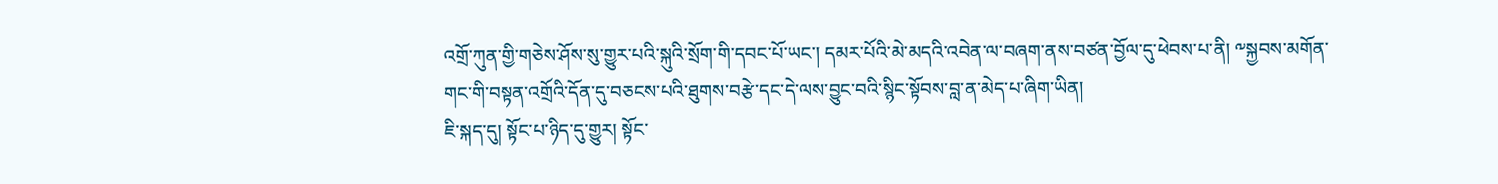འགྲོ་ཀུན་གྱི་གཅེས་ཤོས་སུ་གྱུར་པའི་སྐུའི་སྲོག་གི་དབང་པོ་ཡང་། དམར་པོའི་མེ་མདའི་འབེན་ལ་བཞག་ནས་བཙན་བྱོལ་དུ་ཕེབས་པ་ནི། ༸སྐྱབས་མགོན་གང་གི་བསྟན་འགྲོའི་དོན་དུ་བཅངས་པའི་ཐུགས་བརྩེ་དང་དེ་ལས་བྱུང་བའི་སྙིང་སྟོབས་བླ་ན་མེད་པ་ཞིག་ཡིན།
ཇི་སྐད་དུ། སྟོང་པ་ཉིད་དུ་གྱུར། སྟོང་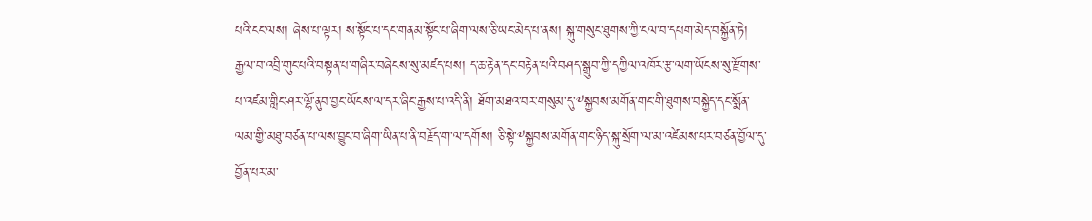པའི་ངང་ལས། ཞེས་པ་ལྟར། ས་སྟོང་པ་དང་གནམ་སྟོང་པ་ཞིག་ལས་ཅི་ཡང་མེད་པ་ནས། སྐུ་གསུང་ཐུགས་ཀྱི་ངལ་བ་དཔག་མེད་བསྐྱོན་ཏེ། རྒྱལ་བ་འབྲི་གུང་པའི་བསྟན་པ་གཞིར་བཞེངས་སུ་མཛད་པས། ད་ཆ་རྟེན་དང་བརྟེན་པའི་བཤད་སྒྲུབ་ཀྱི་དཀྱིལ་འཁོར་རྩ་ལག་ཡོངས་སུ་རྫོགས་པ་འཛམ་གླིང་ཤར་ལྷོ་ནུབ་བྱང་ཡོངས་ལ་དར་ཞིང་རྒྱས་པ་འདི་ནི། ཐོག་མཐའ་བར་གསུམ་དུ་༸སྐྱབས་མགོན་གང་གི་ཐུགས་བསྐྱེད་དང་སྨོན་ལམ་གྱི་མཐུ་བཙན་པ་ལས་བྱུང་བ་ཞིག་ཡིན་པ་ནི་བརྗོད་ག་ལ་དགོས། ཅི་སྟེ་༸སྐྱབས་མགོན་གང་ཉིད་སྐུ་སྲོག་ལ་མ་འཛེམས་པར་བཙན་བྱོལ་དུ་བྱོན་པར་མ་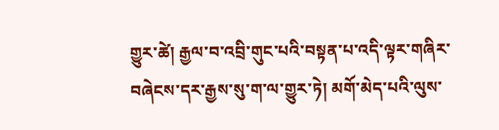གྱུར་ཚེ། རྒྱལ་བ་འབྲི་གུང་པའི་བསྟན་པ་འདི་ལྟར་གཞིར་བཞེངས་དར་རྒྱས་སུ་ག་ལ་གྱུར་ཏེ། མགོ་མེད་པའི་ལུས་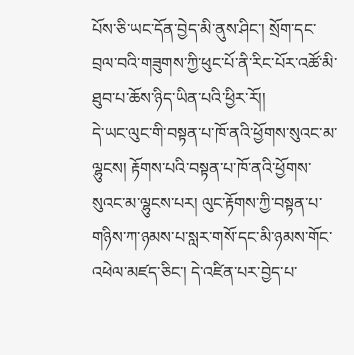པོས་ཅི་ཡང་དོན་བྱེད་མི་ནུས་ཤིང་། སྲོག་དང་བྲལ་བའི་གཟུགས་ཀྱི་ཕུང་པོ་ནི་རིང་པོར་འཚོ་མི་ཐུབ་པ་ཆོས་ཉིད་ཡིན་པའི་ཕྱིར་རོ།།
དེ་ཡང་ལུང་གི་བསྟན་པ་ཁོ་ནའི་ཕྱོགས་སུའང་མ་ལྷུངས། རྟོགས་པའི་བསྟན་པ་ཁོ་ནའི་ཕྱོགས་སུའང་མ་ལྷུངས་པར། ལུང་རྟོགས་ཀྱི་བསྟན་པ་གཉིས་ཀ་ཉམས་པ་སླར་གསོ་དང་མི་ཉམས་གོང་འཕེལ་མཛད་ཅིང་། དེ་འཛིན་པར་བྱེད་པ་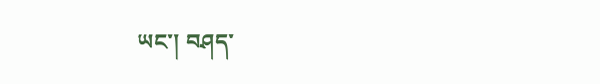ཡང་། བཤད་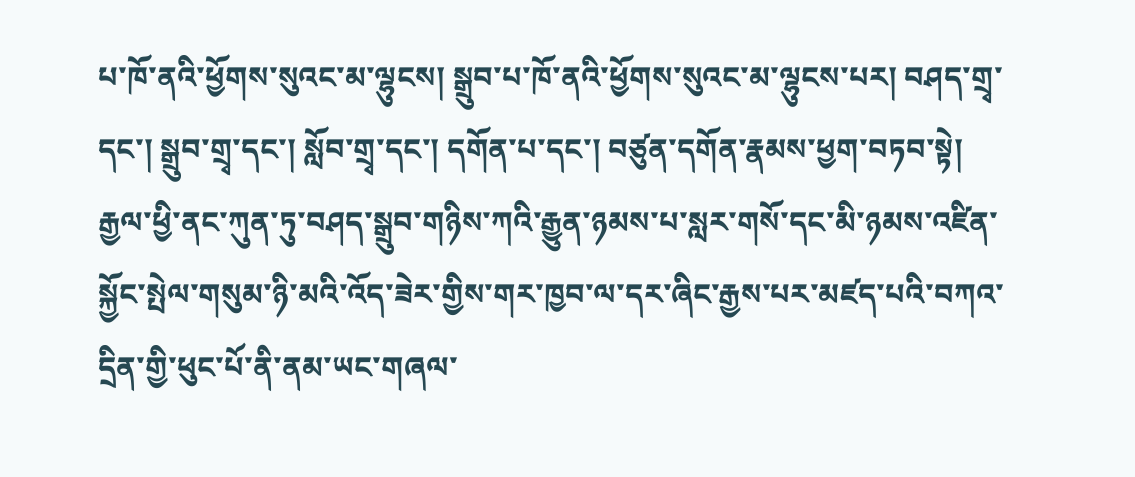པ་ཁོ་ནའི་ཕྱོགས་སུའང་མ་ལྷུངས། སྒྲུབ་པ་ཁོ་ནའི་ཕྱོགས་སུའང་མ་ལྷུངས་པར། བཤད་གྲྭ་དང་། སྒྲུབ་གྲྭ་དང་། སློབ་གྲྭ་དང་། དགོན་པ་དང་། བཙུན་དགོན་རྣམས་ཕྱག་བཏབ་སྟེ། རྒྱལ་ཕྱི་ནང་ཀུན་ཏུ་བཤད་སྒྲུབ་གཉིས་ཀའི་རྒྱུན་ཉམས་པ་སླར་གསོ་དང་མི་ཉམས་འཛིན་སྐྱོང་སྤེལ་གསུམ་ཉི་མའི་འོད་ཟེར་གྱིས་གར་ཁྱབ་ལ་དར་ཞིང་རྒྱས་པར་མཛད་པའི་བཀའ་དྲིན་གྱི་ཕུང་པོ་ནི་ནམ་ཡང་གཞལ་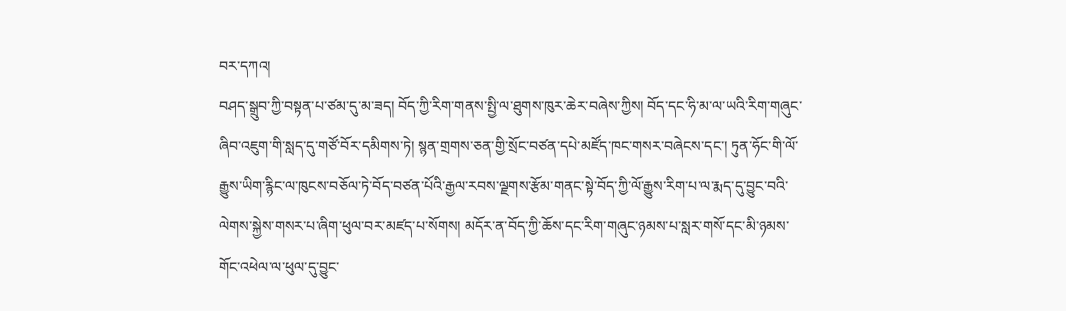བར་དཀའ།
བཤད་སྒྲུབ་ཀྱི་བསྟན་པ་ཙམ་དུ་མ་ཟད། བོད་ཀྱི་རིག་གནས་སྤྱི་ལ་ཐུགས་ཁུར་ཆེར་བཞེས་ཀྱིས། བོད་དང་ཧི་མ་ལ་ཡའི་རིག་གཞུང་ཞིབ་འཇུག་གི་སླད་དུ་གཙོ་བོར་དམིགས་ཏེ། སྙན་གྲགས་ཅན་གྱི་སྲོང་བཙན་དཔེ་མཛོད་ཁང་གསར་བཞེངས་དང་། ཏུན་ཧོང་གི་ལོ་རྒྱུས་ཡིག་རྙིང་ལ་ཁུངས་བཅོལ་ཏེ་བོད་བཙན་པོའི་རྒྱལ་རབས་ལྗགས་རྩོམ་གནང་སྟེ་བོད་ཀྱི་ལོ་རྒྱུས་རིག་པ་ལ་རྨད་དུ་བྱུང་བའི་ལེགས་སྐྱེས་གསར་པ་ཞིག་ཕུལ་བར་མཛད་པ་སོགས། མདོར་ན་བོད་ཀྱི་ཆོས་དང་རིག་གཞུང་ཉམས་པ་སླར་གསོ་དང་མི་ཉམས་གོང་འཕེལ་ལ་ཕུལ་དུ་བྱུང་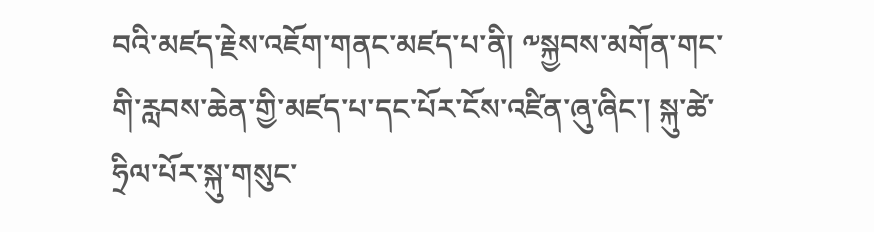བའི་མཛད་རྗེས་འཇོག་གནང་མཛད་པ་ནི། ༸སྐྱབས་མགོན་གང་གི་རླབས་ཆེན་གྱི་མཛད་པ་དང་པོར་ངོས་འཛིན་ཞུ་ཞིང་། སྐུ་ཚེ་ཧྲིལ་པོར་སྐུ་གསུང་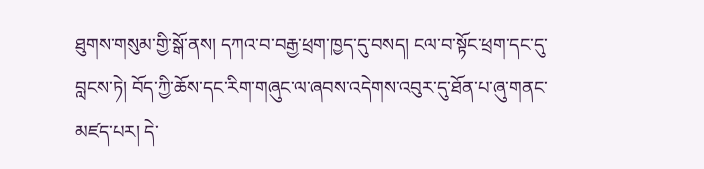ཐུགས་གསུམ་གྱི་སྒོ་ནས། དཀའ་བ་བརྒྱ་ཕྲག་ཁྱད་དུ་བསད། ངལ་བ་སྟོང་ཕྲག་དང་དུ་བླངས་ཏེ། བོད་ཀྱི་ཆོས་དང་རིག་གཞུང་ལ་ཞབས་འདེགས་འབུར་དུ་ཐོན་པ་ཞུ་གནང་མཛད་པར། དེ་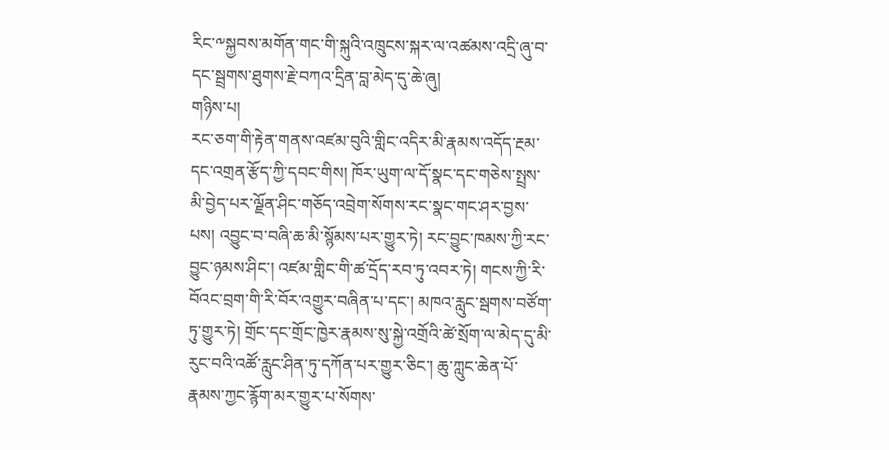རིང་༸སྐྱབས་མགོན་གང་གི་སྐུའི་འཁྲུངས་སྐར་ལ་འཚམས་འདྲི་ཞུ་བ་དང་སྦྲགས་ཐུགས་རྗེ་བཀའ་དྲིན་བླ་མེད་དུ་ཆེ་ཞུ།
གཉིས་པ།
རང་ཅག་གི་རྟེན་གནས་འཛམ་བུའི་གླིང་འདིར་མི་རྣམས་འདོད་རྔམ་དང་འགྲན་རྩོད་ཀྱི་དབང་གིས། ཁོར་ཡུག་ལ་དོ་སྣང་དང་གཅེས་སྤྲས་མི་བྱེད་པར་ལྗོན་ཤིང་གཅོད་འབྲེག་སོགས་རང་སྣང་གང་ཤར་བྱས་པས། འབྱུང་བ་བཞི་ཆ་མི་སྙོམས་པར་གྱུར་ཏེ། རང་བྱུང་ཁམས་ཀྱི་རང་བྱུང་ཉམས་ཤིང་། འཛམ་གླིང་གི་ཚ་དྲོད་རབ་ཏུ་འབར་ཏེ། གངས་ཀྱི་རི་བོའང་བྲག་གི་རི་བོར་འགྱུར་བཞིན་པ་དང་། མཁའ་རླུང་སྦགས་བཙོག་ཏུ་གྱུར་ཏེ། གྲོང་དང་གྲོང་ཁྱེར་རྣམས་སུ་སྐྱེ་འགྲོའི་ཚེ་སྲོག་ལ་མེད་དུ་མི་རུང་བའི་འཚོ་རླུང་ཤིན་ཏུ་དཀོན་པར་གྱུར་ཅིང་། ཆུ་ཀླུང་ཆེན་པོ་རྣམས་ཀྱང་རྙོག་མར་གྱུར་པ་སོགས་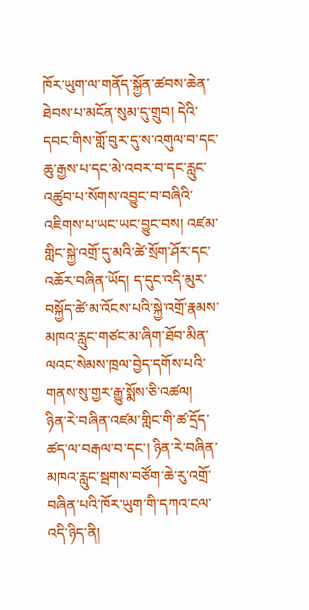ཁོར་ཡུག་ལ་གནོད་སྐྱོན་ཚབས་ཆེན་ཐེབས་པ་མངོན་སུམ་དུ་གྲུབ། དེའི་དབང་གིས་གློ་བུར་དུ་ས་འགུལ་བ་དང་ཆུ་རྒྱས་པ་དང་མེ་འབར་བ་དང་རླུང་འཚུབ་པ་སོགས་འབྱུང་བ་བཞིའི་འཇིགས་པ་ཡང་ཡང་བྱུང་བས། འཛམ་གླིང་སྐྱེ་འགྲོ་དུ་མའི་ཚེ་སྲོག་ཤོར་དང་འཆོར་བཞིན་ཡོད། ད་དུང་འདི་མུར་བསྐྱོད་ཚེ་མ་འོངས་པའི་སྐྱེ་འགྲོ་རྣམས་མཁའ་རླུང་གཙང་མ་ཞིག་ཐོབ་མིན་ལའང་སེམས་ཁྲལ་བྱེད་དགོས་པའི་གནས་སུ་གྱར་རྒྱུ་སྨོས་ཅི་འཚལ།
ཉིན་རེ་བཞིན་འཛམ་གླིང་གི་ཚ་དྲོད་ཚད་ལ་བརྒལ་བ་དང་། ཉིན་རེ་བཞིན་མཁའ་རླུང་སྦགས་བཙོག་ཆེ་རུ་འགྲོ་བཞིན་པའི་ཁོར་ཡུག་གི་དཀའ་ངལ་འདི་ཉིད་ནི།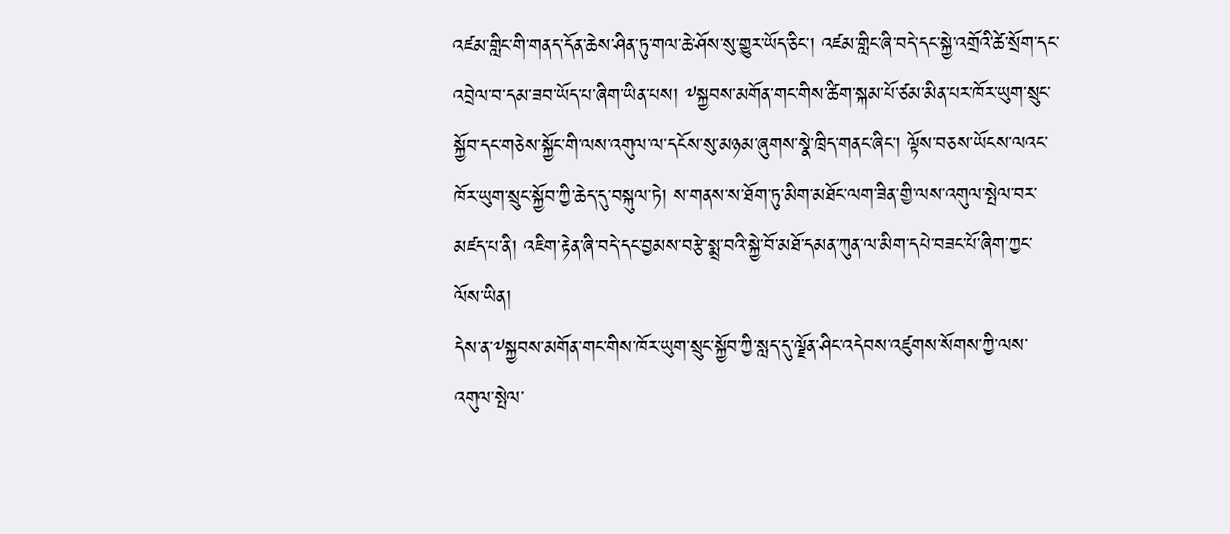འཛམ་གླིང་གི་གནད་དོན་ཆེས་ཤིན་ཏུ་གལ་ཆེ་ཤོས་སུ་གྱུར་ཡོད་ཅིང་། འཛམ་གླིང་ཞི་བདེ་དང་སྐྱེ་འགྲོའི་ཚེ་སྲོག་དང་འབྲེལ་བ་དམ་ཟབ་ཡོད་པ་ཞིག་ཡིན་པས། ༸སྐྱབས་མགོན་གང་གིས་ཚིག་སྐམ་པོ་ཙམ་མིན་པར་ཁོར་ཡུག་སྲུང་སྐྱོབ་དང་གཅེས་སྐྱོང་གི་ལས་འགུལ་ལ་དངོས་སུ་མཉམ་ཞུགས་སྣེ་ཁྲིད་གནང་ཞིང་། ལྟོས་བཅས་ཡོངས་ལའང་ཁོར་ཡུག་སྲུང་སྐྱོབ་ཀྱི་ཆེད་དུ་བསྐུལ་ཏེ། ས་གནས་ས་ཐོག་ཏུ་མིག་མཐོང་ལག་ཟིན་གྱི་ལས་འགུལ་སྤེལ་བར་མཛད་པ་ནི། འཇིག་རྟེན་ཞི་བདེ་དང་བྱམས་བརྩེ་སྨྲ་བའི་སྐྱེ་བོ་མཐོ་དམན་ཀུན་ལ་མིག་དཔེ་བཟང་པོ་ཞིག་ཀྱང་ལོས་ཡིན།
དེས་ན་༸སྐྱབས་མགོན་གང་གིས་ཁོར་ཡུག་སྲུང་སྐྱོབ་ཀྱི་སླད་དུ་ལྗོན་ཤིང་འདེབས་འཛུགས་སོགས་ཀྱི་ལས་འགུལ་སྤེལ་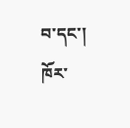བ་དང་། ཁོར་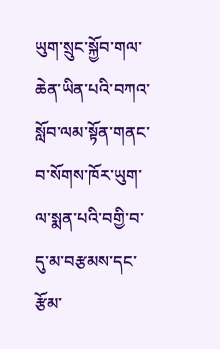ཡུག་སྲུང་སྐྱོབ་གལ་ཆེན་ཡིན་པའི་བཀའ་སློབ་ལམ་སྟོན་གནང་བ་སོགས་ཁོར་ཡུག་ལ་སྨན་པའི་བགྱི་བ་དུ་མ་བརྩམས་དང་རྩོམ་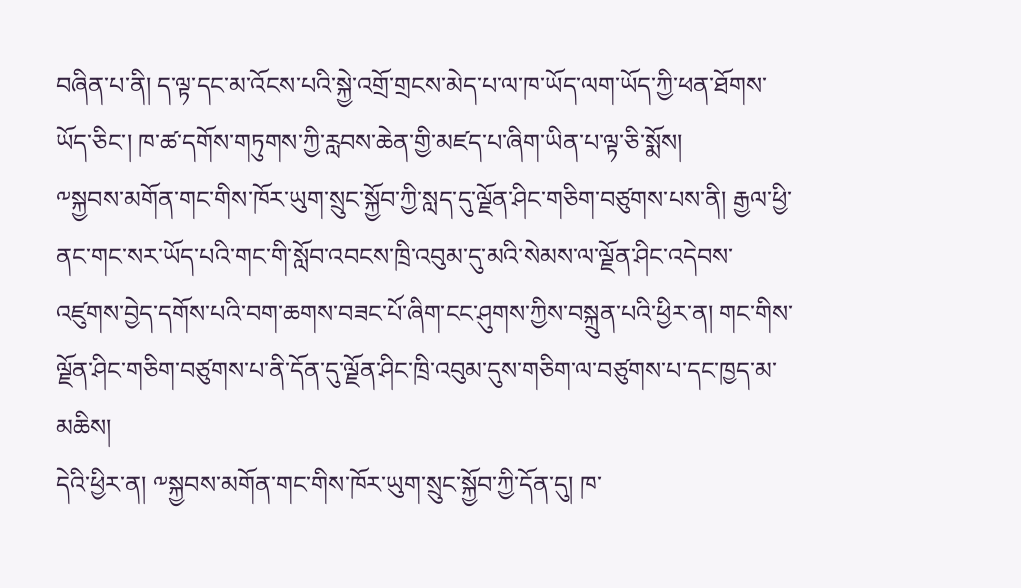བཞིན་པ་ནི། ད་ལྟ་དང་མ་འོངས་པའི་སྐྱེ་འགྲོ་གྲངས་མེད་པ་ལ་ཁ་ཡོད་ལག་ཡོད་ཀྱི་ཕན་ཐོགས་ཡོད་ཅིང་། ཁ་ཚ་དགོས་གཏུགས་ཀྱི་རླབས་ཆེན་གྱི་མཛད་པ་ཞིག་ཡིན་པ་ལྟ་ཅི་སྨོས།
༸སྐྱབས་མགོན་གང་གིས་ཁོར་ཡུག་སྲུང་སྐྱོབ་ཀྱི་སླད་དུ་ལྗོན་ཤིང་གཅིག་བཙུགས་པས་ནི། རྒྱལ་ཕྱི་ནང་གང་སར་ཡོད་པའི་གང་གི་སློབ་འབངས་ཁྲི་འབུམ་དུ་མའི་སེམས་ལ་ལྗོན་ཤིང་འདེབས་འཛུགས་བྱེད་དགོས་པའི་བག་ཆགས་བཟང་པོ་ཞིག་ངང་ཤུགས་ཀྱིས་བསྐྲུན་པའི་ཕྱིར་ན། གང་གིས་ལྗོན་ཤིང་གཅིག་བཙུགས་པ་ནི་དོན་དུ་ལྗོན་ཤིང་ཁྲི་འབུམ་དུས་གཅིག་ལ་བཙུགས་པ་དང་ཁྱད་མ་མཆིས།
དེའི་ཕྱིར་ན། ༸སྐྱབས་མགོན་གང་གིས་ཁོར་ཡུག་སྲུང་སྐྱོབ་ཀྱི་དོན་དུ། ཁ་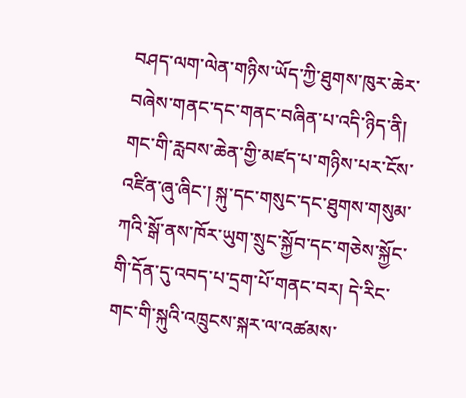བཤད་ལག་ལེན་གཉིས་ཡོད་ཀྱི་ཐུགས་ཁུར་ཆེར་བཞེས་གནང་དང་གནང་བཞིན་པ་འདི་ཉིད་ནི། གང་གི་རླབས་ཆེན་གྱི་མཛད་པ་གཉིས་པར་ངོས་འཛིན་ཞུ་ཞིང་། སྐུ་དང་གསུང་དང་ཐུགས་གསུམ་ཀའི་སྒོ་ནས་ཁོར་ཡུག་སྲུང་སྐྱོབ་དང་གཅེས་སྐྱོང་གི་དོན་དུ་འབད་པ་དྲག་པོ་གནང་བར། དེ་རིང་གང་གི་སྐུའི་འཁྲུངས་སྐར་ལ་འཚམས་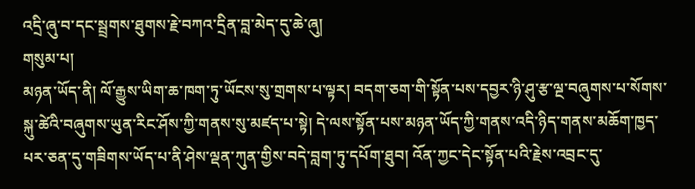འདྲི་ཞུ་བ་དང་སྦྲགས་ཐུགས་རྗེ་བཀའ་དྲིན་བླ་མེད་དུ་ཆེ་ཞུ།
གསུམ་པ།
མཉན་ཡོད་ནི། ལོ་རྒྱུས་ཡིག་ཆ་ཁག་ཏུ་ཡོངས་སུ་གྲགས་པ་ལྟར། བདག་ཅག་གི་སྟོན་པས་དབྱར་ཉི་ཤུ་རྩ་ལྔ་བཞུགས་པ་སོགས་སྐུ་ཚེའི་བཞུགས་ཡུན་རིང་ཤོས་ཀྱི་གནས་སུ་མཛད་པ་སྟེ། དེ་ལས་སྟོན་པས་མཉན་ཡོད་ཀྱི་གནས་འདི་ཉིད་གནས་མཆོག་ཁྱད་པར་ཅན་དུ་གཟིགས་ཡོད་པ་ནི་ཤེས་ལྡན་ཀུན་གྱིས་བདེ་བླག་ཏུ་དཔོག་ཐུབ། འོན་ཀྱང་དེང་སྟོན་པའི་རྗེས་འབྲང་དུ་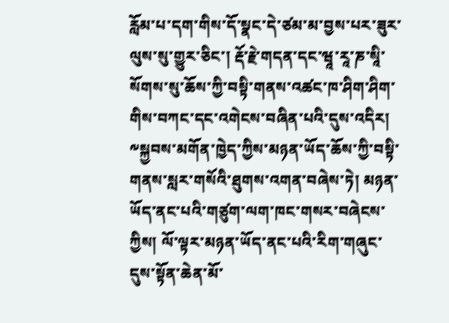རློམ་པ་དག་གིས་དོ་སྣང་དེ་ཙམ་མ་བྱས་པར་ཟུར་ལུས་སུ་གྱུར་ཅིང་། རྡོ་རྗེ་གདན་དང་ཝཱ་རཱ་ཎ་སཱི་སོགས་སུ་ཆོས་ཀྱི་བསྟི་གནས་འཚང་ཁ་ཤིག་ཤིག་གིས་བཀང་དང་འགེངས་བཞིན་པའི་དུས་འདིར། ༸སྐྱབས་མགོན་ཁྱེད་ཀྱིས་མཉན་ཡོད་ཆོས་ཀྱི་བསྟི་གནས་སླར་གསོའི་ཐུགས་འགན་བཞེས་ཏེ། མཉན་ཡོད་ནང་པའི་གཙུག་ལག་ཁང་གསར་བཞེངས་ཀྱིས། ལོ་ལྟར་མཉན་ཡོད་ནང་པའི་རིག་གཞུང་དུས་སྟོན་ཆེན་མོ་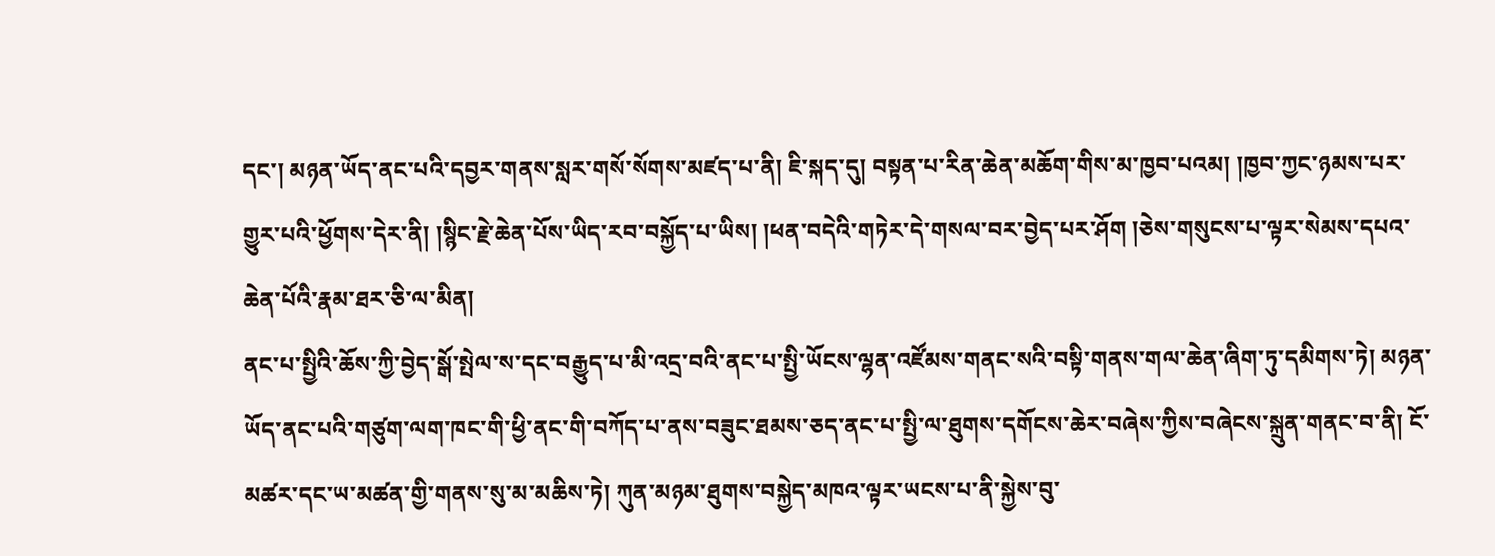དང་། མཉན་ཡོད་ནང་པའི་དབྱར་གནས་སླར་གསོ་སོགས་མཛད་པ་ནི། ཇི་སྐད་དུ། བསྟན་པ་རིན་ཆེན་མཆོག་གིས་མ་ཁྱབ་པའམ། །ཁྱབ་ཀྱང་ཉམས་པར་གྱུར་པའི་ཕྱོགས་དེར་ནི། །སྙིང་རྗེ་ཆེན་པོས་ཡིད་རབ་བསྐྱོད་པ་ཡིས། །ཕན་བདེའི་གཏེར་དེ་གསལ་བར་བྱེད་པར་ཤོག །ཅེས་གསུངས་པ་ལྟར་སེམས་དཔའ་ཆེན་པོའི་རྣམ་ཐར་ཅི་ལ་མིན།
ནང་པ་སྤྱིའི་ཆོས་ཀྱི་བྱེད་སྒོ་སྤེལ་ས་དང་བརྒྱུད་པ་མི་འདྲ་བའི་ནང་པ་སྤྱི་ཡོངས་ལྷན་འཛོམས་གནང་སའི་བསྟི་གནས་གལ་ཆེན་ཞིག་ཏུ་དམིགས་ཏེ། མཉན་ཡོད་ནང་པའི་གཙུག་ལག་ཁང་གི་ཕྱི་ནང་གི་བཀོད་པ་ནས་བཟུང་ཐམས་ཅད་ནང་པ་སྤྱི་ལ་ཐུགས་དགོངས་ཆེར་བཞེས་ཀྱིས་བཞེངས་སྐྲུན་གནང་བ་ནི། ངོ་མཚར་དང་ཡ་མཚན་གྱི་གནས་སུ་མ་མཆིས་ཏེ། ཀུན་མཉམ་ཐུགས་བསྐྱེད་མཁའ་ལྟར་ཡངས་པ་ནི་སྐྱེས་བུ་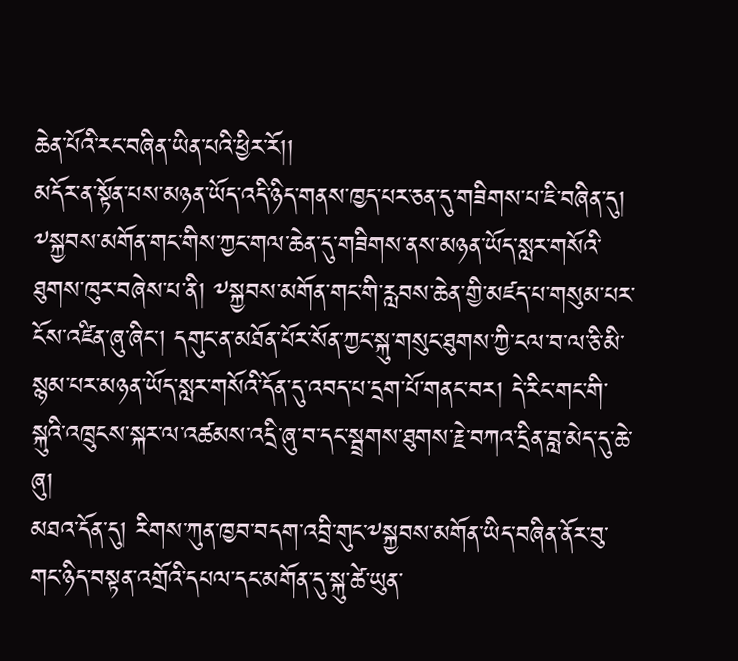ཆེན་པོའི་རང་བཞིན་ཡིན་པའི་ཕྱིར་རོ།།
མདོར་ན་སྟོན་པས་མཉན་ཡོད་འདི་ཉིད་གནས་ཁྱད་པར་ཅན་དུ་གཟིགས་པ་ཇི་བཞིན་དུ། ༸སྐྱབས་མགོན་གང་གིས་ཀྱང་གལ་ཆེན་དུ་གཟིགས་ནས་མཉན་ཡོད་སླར་གསོའི་ཐུགས་ཁུར་བཞེས་པ་ནི། ༸སྐྱབས་མགོན་གང་གི་རླབས་ཆེན་གྱི་མཛད་པ་གསུམ་པར་ངོས་འཛིན་ཞུ་ཞིང་། དགུང་ན་མཐོན་པོར་སོན་ཀྱང་སྐུ་གསུང་ཐུགས་ཀྱི་ངལ་བ་ལ་ཅི་མི་སྙམ་པར་མཉན་ཡོད་སླར་གསོའི་དོན་དུ་འབད་པ་དྲག་པོ་གནང་བར། དེ་རིང་གང་གི་སྐུའི་འཁྲུངས་སྐར་ལ་འཚམས་འདྲི་ཞུ་བ་དང་སྦྲགས་ཐུགས་རྗེ་བཀའ་དྲིན་བླ་མེད་དུ་ཆེ་ཞུ།
མཐའ་དོན་དུ། རིགས་ཀུན་ཁྱབ་བདག་འབྲི་གུང་༸སྐྱབས་མགོན་ཡིད་བཞིན་ནོར་བུ་གང་ཉིད་བསྟན་འགྲོའི་དཔལ་དང་མགོན་དུ་སྐུ་ཚེ་ཡུན་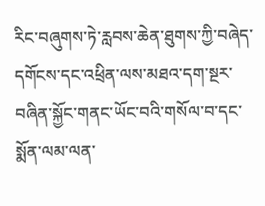རིང་བཞུགས་ཏེ་རླབས་ཆེན་ཐུགས་ཀྱི་བཞེད་དགོངས་དང་འཕྲིན་ལས་མཐའ་དག་སྔར་བཞིན་སྐྱོང་གནང་ཡོང་བའི་གསོལ་བ་དང་སྨོན་ལམ་ལན་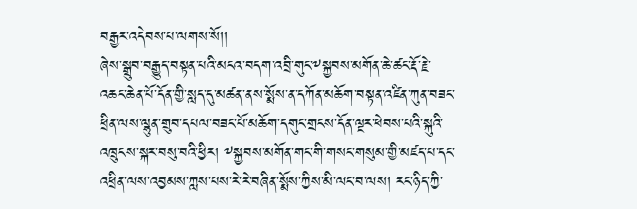བརྒྱར་འདེབས་པ་ལགས་སོ།།
ཞེས་སྒྲུབ་བརྒྱུད་བསྟན་པའི་མངའ་བདག་འབྲི་གུང་༸སྐྱབས་མགོན་ཆེ་ཚང་རྡོ་རྗེ་འཆང་ཆེན་པོ་དོན་གྱི་སླད་དུ་མཚན་ནས་སྨོས་ན་དཀོན་མཆོག་བསྟན་འཛིན་ཀུན་བཟང་ཕྲིན་ལས་ལྷུན་གྲུབ་དཔལ་བཟང་པོ་མཆོག་དགུང་གྲངས་དོན་ལྔར་ཕེབས་པའི་སྐུའི་འཁྲུངས་སྐར་བསུ་བའི་ཕྱིར། ༸སྐྱབས་མགོན་གང་གི་གསང་གསུམ་གྱི་མཛད་པ་དང་འཕྲིན་ལས་འབྱམས་ཀླས་པས་རེ་རེ་བཞིན་སྨོས་ཀྱིས་མི་ལང་བ་ལས། རང་ཉིད་ཀྱི་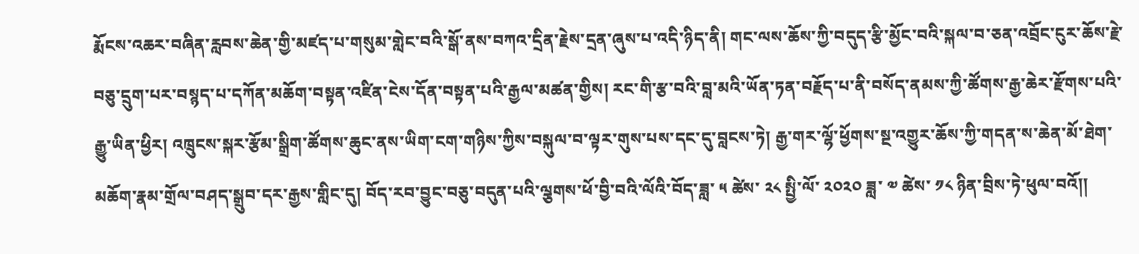རྨོངས་འཆར་བཞིན་རླབས་ཆེན་གྱི་མཛད་པ་གསུམ་གླེང་བའི་སྒོ་ནས་བཀའ་དྲིན་རྗེས་དྲན་ཞུས་པ་འདི་ཉིད་ནི། གང་ལས་ཆོས་ཀྱི་བདུད་རྩི་མྱོང་བའི་སྐལ་བ་ཅན་འབྲོང་ངུར་ཆོས་རྗེ་བཅུ་དྲུག་པར་བསྙད་པ་དཀོན་མཆོག་བསྟན་འཛིན་ངེས་དོན་བསྟན་པའི་རྒྱལ་མཚན་གྱིས། རང་གི་རྩ་བའི་བླ་མའི་ཡོན་ཏན་བརྗོད་པ་ནི་བསོད་ནམས་ཀྱི་ཚོགས་རྒྱ་ཆེར་རྫོགས་པའི་རྒྱུ་ཡིན་ཕྱིར། འཁྲུངས་སྐར་རྩོམ་སྒྲིག་ཚོགས་ཆུང་ནས་ཡིག་ངག་གཉིས་ཀྱིས་བསྐུལ་བ་ལྟར་གུས་པས་དང་དུ་བླངས་ཏེ། རྒྱ་གར་ལྷོ་ཕྱོགས་སྔ་འགྱུར་ཆོས་ཀྱི་གདན་ས་ཆེན་མོ་ཐེག་མཆོག་རྣམ་གྲོལ་བཤད་སྒྲུབ་དར་རྒྱས་གླིང་དུ། བོད་རབ་བྱུང་བཅུ་བདུན་པའི་ལྕགས་ཕོ་བྱི་བའི་ལོའི་བོད་ཟླ་ ༥ ཚེས་ ༢༨ སྤྱི་ལོ་ ༢༠༢༠ ཟླ་ ༧ ཚེས་ ༡༨ ཉིན་བྲིས་ཏེ་ཕུལ་བའོ།།